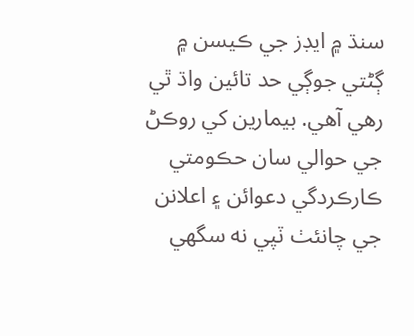سنڌ ۾ ايڊز جي ڪيسن ۾ ڳڻتي جوڳي حد تائين واڌ ٿي رھي آهي. بيمارين کي روڪڻ جي حوالي سان حڪومتي ڪارڪردگي دعوائن ۽ اعلانن جي چانئٺ ٽپي نه سگهي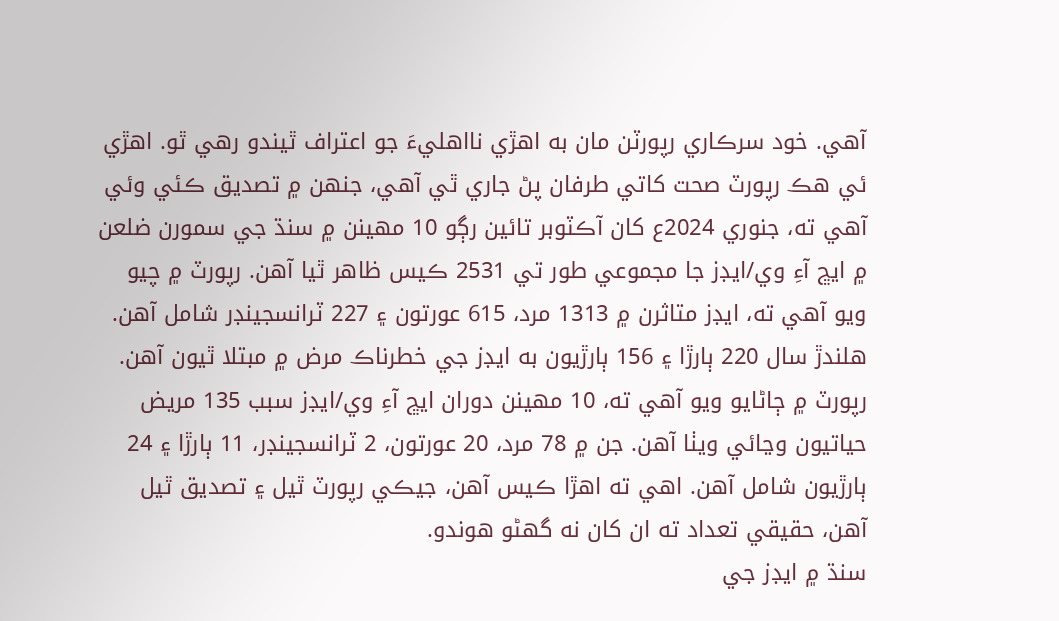آهي. خود سرڪاري رپورٽن مان به اھڙي نااھليءَ جو اعتراف ٿيندو رھي ٿو. اھڙي ئي ھڪ رپورٽ صحت کاتي طرفان پڻ جاري ٿي آهي، جنھن ۾ تصديق ڪئي وئي آهي ته، جنوري 2024ع کان آڪٽوبر تائين رڳو 10 مهينن ۾ سنڌ جي سمورن ضلعن ۾ ايڇ آءِ وي/ايڊز جا مجموعي طور تي 2531 ڪيس ظاهر ٿيا آهن. رپورٽ ۾ چيو ويو آهي ته، ايڊز متاثرن ۾ 1313 مرد، 615 عورتون ۽ 227 ٽرانسجينڊر شامل آهن. هلندڙ سال 220 ٻارڙا ۽ 156 ٻارڙيون به ايڊز جي خطرناڪ مرض ۾ مبتلا ٿيون آهن. رپورٽ ۾ ڄاڻايو ويو آهي ته، 10 مهينن دوران ايڇ آءِ وي/ايڊز سبب 135 مريض حياتيون وڃائي ويٺا آهن. جن ۾ 78 مرد، 20 عورتون، 2 ٽرانسجينڊر، 11 ٻارڙا ۽ 24 ٻارڙيون شامل آهن. اھي ته اھڙا ڪيس آهن، جيڪي رپورٽ ٿيل ۽ تصديق ٿيل آهن، حقيقي تعداد ته ان کان نه گھڻو ھوندو.
سنڌ ۾ ايڊز جي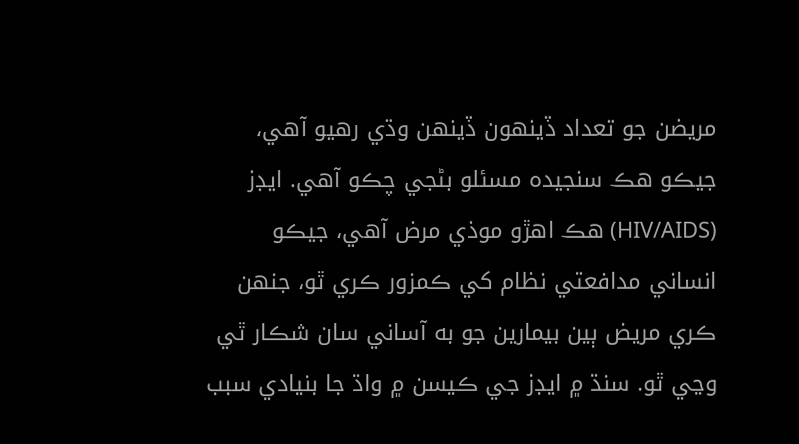مريضن جو تعداد ڏينهون ڏينهن وڌي رهيو آهي، جيڪو هڪ سنجيده مسئلو بڻجي چڪو آهي. ايڊز (HIV/AIDS) هڪ اهڙو موذي مرض آهي، جيڪو انساني مدافعتي نظام کي ڪمزور ڪري ٿو، جنهن ڪري مريض ٻين بيمارين جو به آساني سان شڪار ٿي وڃي ٿو. سنڌ ۾ ايڊز جي ڪيسن ۾ واڌ جا بنيادي سبب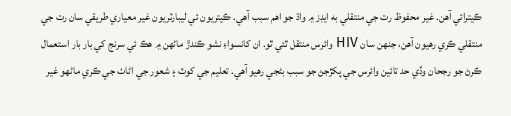ڪيترائي آهن. غير محفوظ رت جي منتقلي به ايڊز ۾ واڌ جو اھم سبب آهي. ڪيتريون ئي ليبارٽريون غير معياري طريقي سان رت جي منتقلي ڪري رهيون آهن، جنهن سان HIV وائرس منتقل ٿئي ٿو. ان کانسواءِ نشو ڪندڙ ماڻهن ۾ هڪ ئي سرنج کي بار بار استعمال ڪرڻ جو رجحان وڏي حد تائين وائرس جي پکڙجڻ جو سبب بڻجي رهيو آهي. تعليم جي کوٽ ۽ شعور جي اڻاٺ جي ڪري ماڻهو غير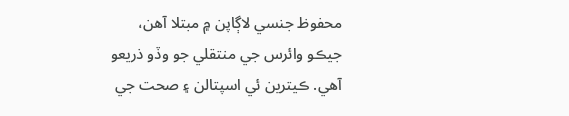محفوظ جنسي لاڳاپن ۾ مبتلا آهن، جيڪو وائرس جي منتقلي جو وڏو ذريعو آهي. ڪيترين ئي اسپتالن ۽ صحت جي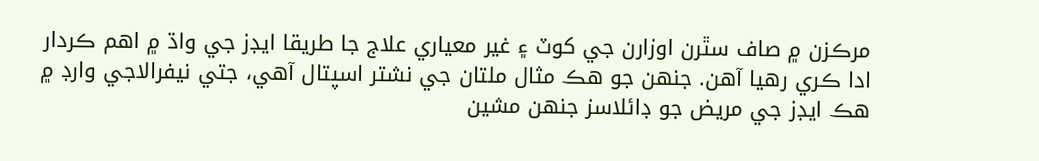مرڪزن ۾ صاف سٿرن اوزارن جي کوٽ ۽ غير معياري علاج جا طريقا ايڊز جي واڌ ۾ اهم ڪردار ادا ڪري رهيا آهن. جنهن جو هڪ مثال ملتان جي نشتر اسپتال آهي، جتي نيفرالاجي وارڊ ۾ هڪ ايڊز جي مريض جو ڊائلاسز جنهن مشين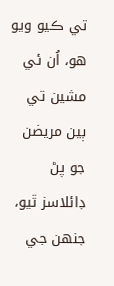تي ڪيو ويو هو، اُن ئي مشين تي ٻين مريضن جو پڻ ڊائلاسز ٿيو، جنهن جي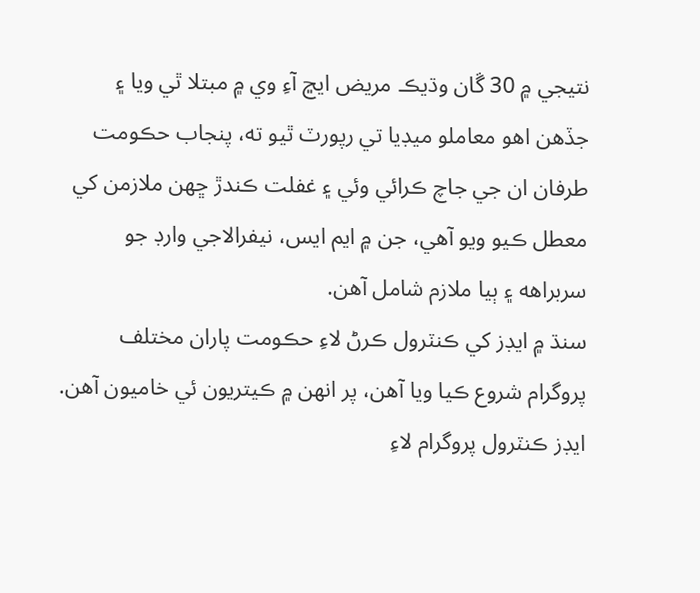نتيجي ۾ 30 ڱان وڌيڪ مريض ايڇ آءِ وي ۾ مبتلا ٿي ويا ۽ جڏهن اهو معاملو ميڊيا تي رپورٽ ٿيو ته، پنجاب حڪومت طرفان ان جي جاچ ڪرائي وئي ۽ غفلت ڪندڙ ڇهن ملازمن کي معطل ڪيو ويو آهي، جن ۾ ايم ايس، نيفرالاجي وارڊ جو سربراهه ۽ ٻيا ملازم شامل آهن.
سنڌ ۾ ايڊز کي ڪنٽرول ڪرڻ لاءِ حڪومت پاران مختلف پروگرام شروع ڪيا ويا آهن، پر انهن ۾ ڪيتريون ئي خاميون آهن. ايڊز ڪنٽرول پروگرام لاءِ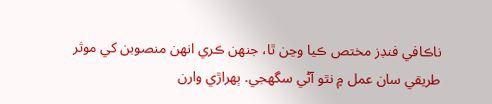ناڪافي فنڊز مختص ڪيا وڃن ٿا، جنهن ڪري انهن منصوبن کي موثر طريقي سان عمل ۾ نٿو آڻي سگهجي. ٻهراڙي وارن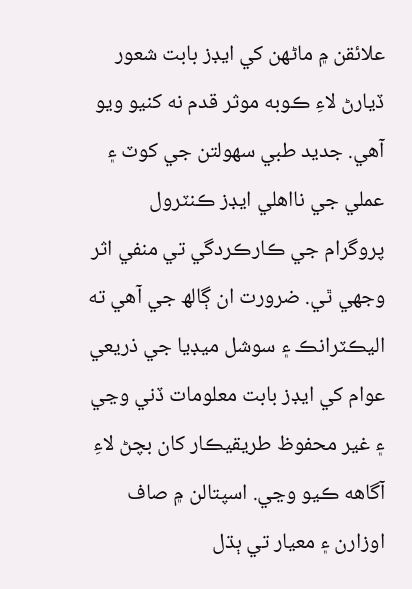علائقن ۾ ماڻهن کي ايڊز بابت شعور ڏيارڻ لاءِ ڪوبه موثر قدم نه کنيو ويو آهي. جديد طبي سهولتن جي کوٽ ۽ عملي جي نااهلي ايڊز ڪنٽرول پروگرام جي ڪارڪردگي تي منفي اثر وجهي ٿي. ضرورت ان ڳالھ جي آهي ته اليڪٽرانڪ ۽ سوشل ميڊيا جي ذريعي عوام کي ايڊز بابت معلومات ڏني وڃي ۽ غير محفوظ طريقيڪار کان بچڻ لاءِ آگاهه ڪيو وڃي. اسپتالن ۾ صاف اوزارن ۽ معيار تي ٻڌل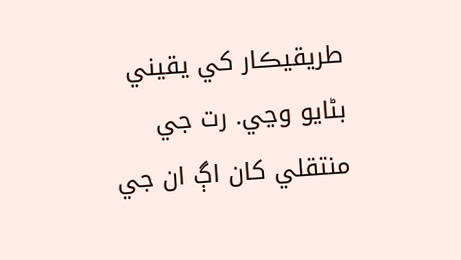طريقيڪار کي يقيني بڻايو وڃي. رت جي منتقلي کان اڳ ان جي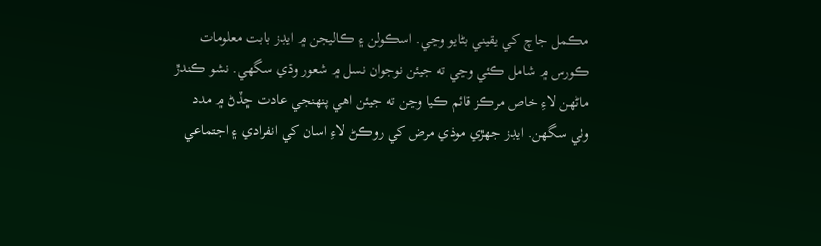مڪمل جاچ کي يقيني بڻايو وڃي. اسڪولن ۽ ڪاليجن ۾ ايڊز بابت معلومات ڪورس ۾ شامل ڪئي وڃي ته جيئن نوجوان نسل ۾ شعور وڌي سگهي. نشو ڪندڙ ماڻهن لاءِ خاص مرڪز قائم ڪيا وڃن ته جيئن اهي پنھنجي عادت ڇڏڻ ۾ مدد وٺي سگهن. ايڊز جهڙي موذي مرض کي روڪڻ لاءِ اسان کي انفرادي ۽ اجتماعي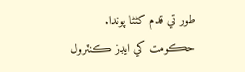طور تي قدم کڻڻا پوندا. حڪومت کي ايڊز ڪنٽرول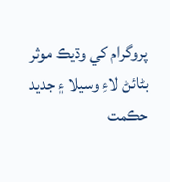پروگرام کي وڌيڪ موثر بڻائڻ لاءِ وسيلا ۽ جديد حڪمت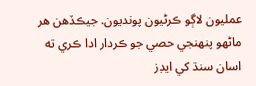عمليون لاڳو ڪرڻيون پونديون. جيڪڏهن هر ماڻهو پنهنجي حصي جو ڪردار ادا ڪري ته اسان سنڌ کي ايڊز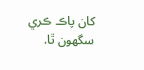کان پاڪ ڪري سگهون ٿا.